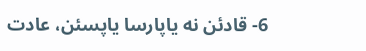6- قادئن نە یاپارسا یاپسئن، عادت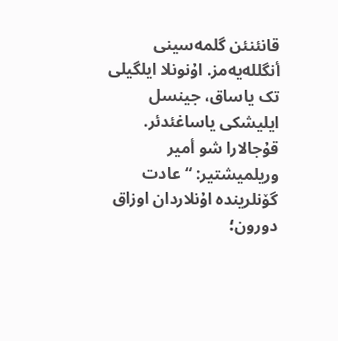قانئنئن گلمەسینی أنگللەیەمز. اۇنونلا ایلگیلی تک یاساق، جینسل ایلیشکی یاساغئدئر. قۇجالارا شو أمیر وریلمیشتیر: “عادت گۆنلریندە اۇنلاردان اوزاق دورون؛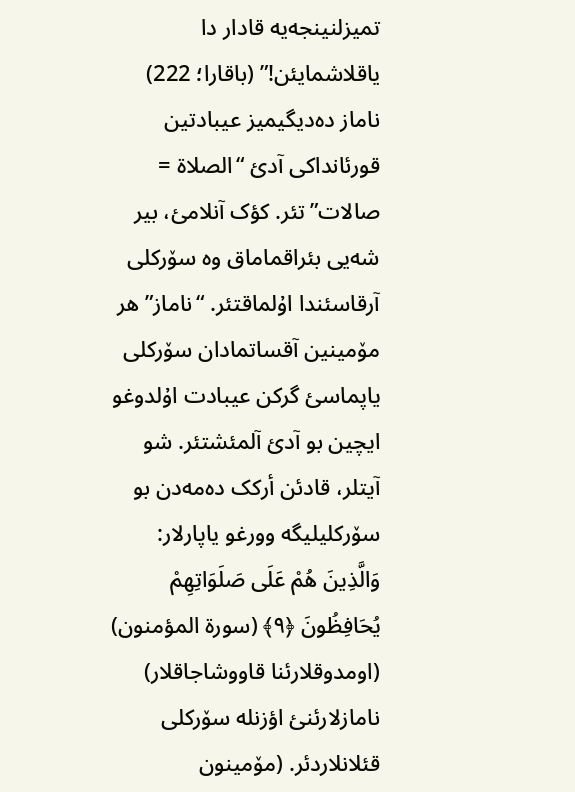تمیزلنینجەیە قادار دا یاقلاشمایئن!” (باقارا؛ 222)
ناماز دەدیگیمیز عیبادتین قورئانداکی آدئ “الصلاة = صالات”تئر. کؤک آنلامئ، بیر شەیی بئراقماماق وە سۆرکلی آرقاسئندا اۇلماقتئر. “ناماز” هر مۆمینین آقساتمادان سۆرکلی یاپماسئ گرکن عیبادت اۇلدوغو ایچین بو آدئ آلمئشتئر. شو آیتلر، قادئن أرکک دەمەدن بو سۆرکلیلیگە وورغو یاپارلار:
وَالَّذِينَ هُمْ عَلَى صَلَوَاتِهِمْ يُحَافِظُونَ ﴿۹﴾ (سورة المؤمنون)
(اومدوقلارئنا قاووشاجاقلار) نامازلارئنئ اؤزنلە سۆرکلی قئلانلاردئر. (مۆمینون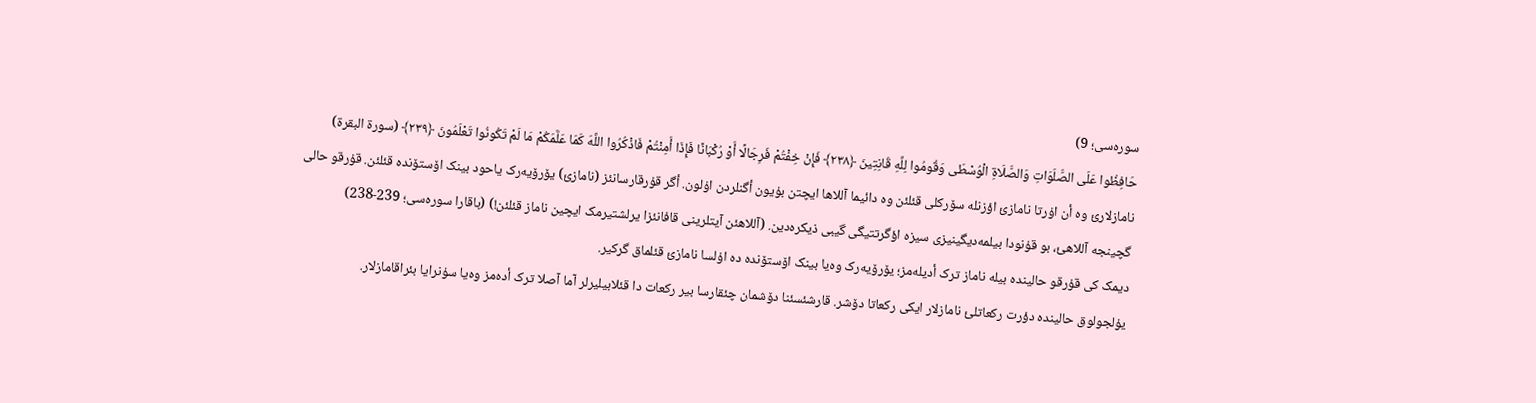سورەسی؛ 9)
حَافِظُوا عَلَى الصَّلَوَاتِ وَالصَّلَاةِ الْوُسْطَى وَقُومُوا لِلَّهِ قَانِتِينَ ﴿۲۳۸﴾ فَإِنْ خِفْتُمْ فَرِجَالًا أَوْ رُكْبَانًا فَإِذَا أَمِنْتُمْ فَاذْكُرُوا اللَّهَ كَمَا عَلَّمَكُمْ مَا لَمْ تَكُونُوا تَعْلَمُونَ ﴿۲۳۹﴾ (سورة البقرة)
نامازلارئ وە أن اۇرتا نامازئ اؤزنلە سۆرکلی قئلئن وە دائیما آللاها ایچتن بۇیون أگنلردن اۇلون. أگر قۇرقارسانئز (نامازئ) یۆرۆیەرک یاحود بینک اۆستۆندە قئلئن. قۇرقو حالی گچینجە آللاهئ، بو قۇنودا بیلمەدیگینیزی سیزە اؤگرتتیگی گیبی ذیکرەدین. (آللاهئن آیتلرینی قافانئزا یرلشتیرمک ایچین ناماز قئلئن!) (باقارا سورەسی؛ 239-238)
دیمک کی قۇرقو حالیندە بیلە ناماز ترک أدیلەمز؛ یۆرۆیەرک وەیا بینک اۆستۆندە دە اۇلسا نامازئ قئلماق گرکیر.
یۇلجولوق حالیندە دؤرت رکعاتلئ نامازلار ایکی رکعاتا دۆشر. قارشئسئنا دۆشمان چئقارسا بیر رکعات دا قئلابیلیرلر آما آصلا ترک أدەمز وەیا سۇنرایا بئراقامازلار.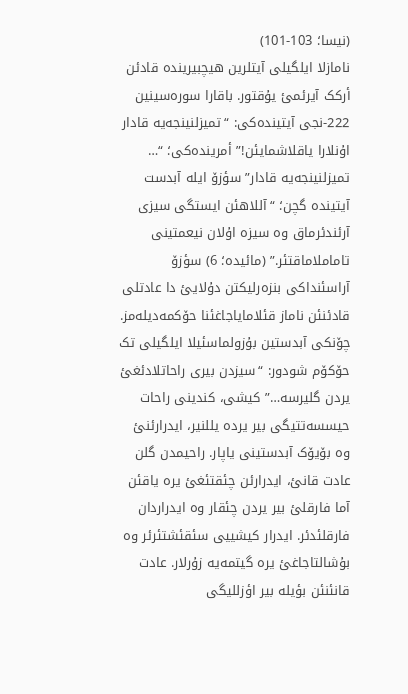(نیسا؛ 103-101)
نامازلا ایلگیلی آیتلرین هیچبیریندە قادئن أرکک آیرئمئ یۇقتور. باقارا سورەسینین 222-نجی آیتیندەکی: “تمیزلنینجەیە قادار اۇنلارا یاقلاشمایئن!” أمریندەکی؛ “… تمیزلنینجەیە قادار” سؤزۆ ایلە آبدست آیتیندە گچن؛ “آللاهئن ایستگی سیزی آرئندئرماق وە سیزە اۇلان نیعمتینی تاماملاماقتئر.” (مائیدە؛ 6) سؤزۆ آراسئنداکی بنزەرلیکتن دۇلایئ دا عادتلی قادئنئن ناماز قئلامایاجاغئنا حۆکمەدیلەمز. چۆنکی آبدستین بۇزولماسئیلا ایلگیلی تک حۆکۆم شودور: “سیزدن بیری راحاتلادئغئ یردن گلیرسە…” کیشی، کندینی راحات حیسسەتتیگی بیر یردە یللنیر، ایدرارئنئ وە بۆیۆک آبدستینی یاپار. راحیمدن گلن عادت قانئ، ایدرارئن چئقتئغئ یرە یاقئن آما فارقلئ بیر یردن چئقار وە ایدراردان فارقلئدئر. ایدرار کیشییی سئقئشتئرئر وە بۇشالتاجاغئ یرە گیتمەیە زۇرلار. عادت قانئنئن بؤیلە بیر اؤزللیگی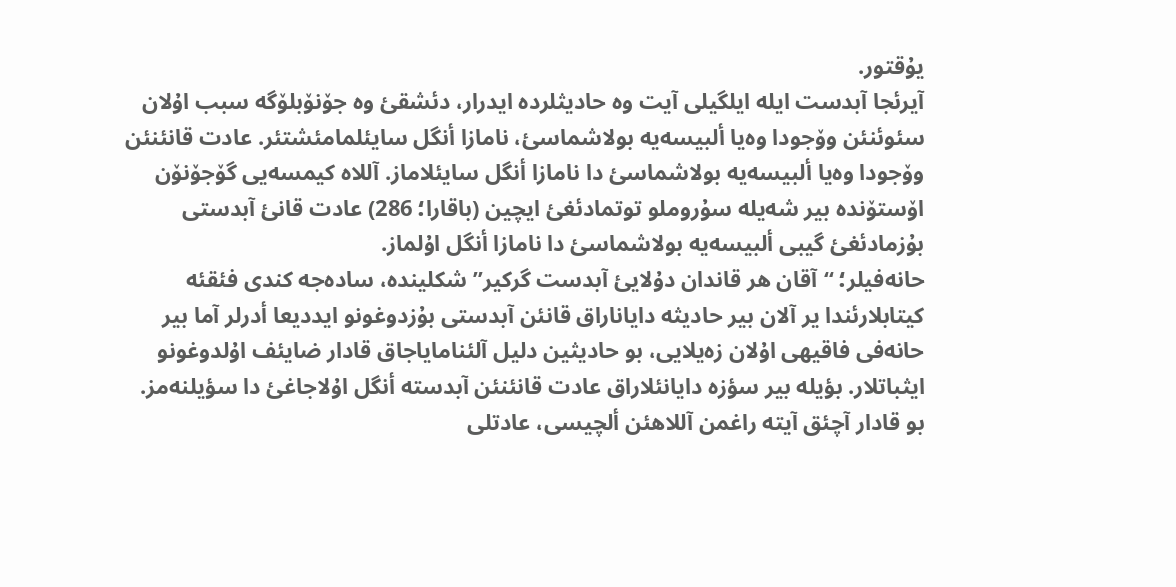یۇقتور.
آیرئجا آبدست ایلە ایلگیلی آیت وە حادیثلردە ایدرار، دئشقئ وە جۆنۆبلۆگە سبب اۇلان سئوئنئن وۆجودا وەیا ألبیسەیە بولاشماسئ، نامازا أنگل سایئلمامئشتئر. عادت قانئنئن وۆجودا وەیا ألبیسەیە بولاشماسئ دا نامازا أنگل سایئلاماز. آللاە کیمسەیی گۆجۆنۆن اۆستۆندە بیر شەیلە سۇروملو توتمادئغئ ایچین (باقارا؛ 286) عادت قانئ آبدستی بۇزمادئغئ گیبی ألبیسەیە بولاشماسئ دا نامازا أنگل اۇلماز.
حانەفیلر؛ “آقان هر قاندان دۇلایئ آبدست گرکیر” شکلیندە، سادەجە کندی فئقئە کیتابلارئندا یر آلان بیر حادیثە دایاناراق قانئن آبدستی بۇزدوغونو ایددیعا أدرلر آما بیر حانەفی فاقیهی اۇلان زەیلایی، بو حادیثین دلیل آلئنامایاجاق قادار ضایئف اۇلدوغونو ایثباتلار. بؤیلە بیر سؤزە دایانئلاراق عادت قانئنئن آبدستە أنگل اۇلاجاغئ دا سؤیلنەمز.
بو قادار آچئق آیتە راغمن آللاهئن ألچیسی، عادتلی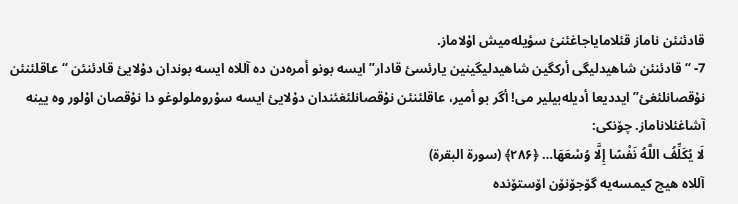قادئنئن ناماز قئلامایاجاغئنئ سؤیلەمیش اۇلاماز.
7- “قادئنئن شاهیدلیگی أرکگین شاهیدلیگینین یارئسئ قادار” ایسە بونو أمرەدن دە آللاە ایسە بوندان دۇلایئ قادئنئن “عاقلئنئن نۇقصانلئغئ” ایددیعا أدیلەبیلیر می! أگر بو أمیر، عاقلئنئن نۇقصانلئغئندان دۇلایئ ایسە سۇروملولوغو دا نۇقصان اۇلور وە یینە آشاغئلاناماز. چۆنکی:
لَا يُكَلِّفُ اللَّهُ نَفْسًا إِلَّا وُسْعَهَا… ﴿۲۸۶﴾ (سورة البقرة)
آللاە هیچ کیمسەیە گۆجۆنۆن اۆستۆندە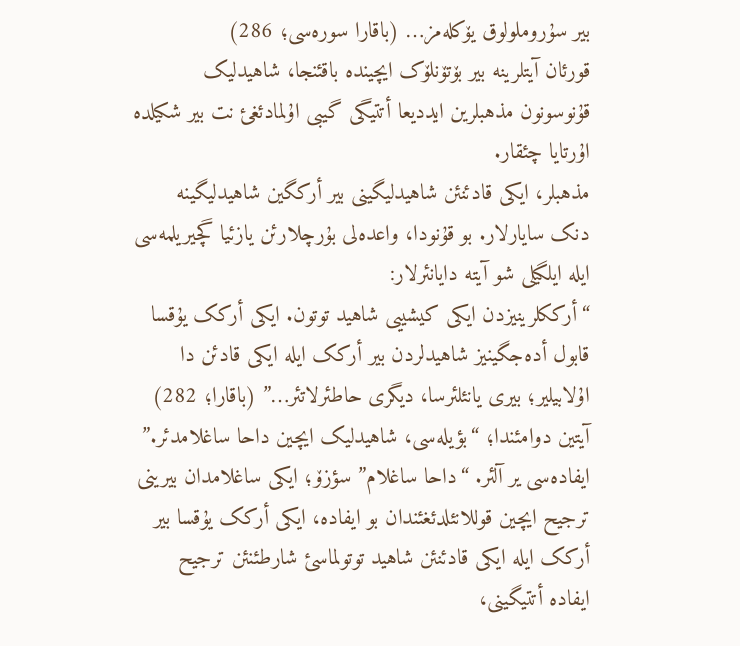بیر سۇروملولوق یۆکلەمز… (باقارا سورەسی؛ 286)
قورئان آیتلرینە بیر بۆتۆنلۆک ایچیندە باقئنجا، شاهیدلیک قۇنوسونون مذهبلرین ایددیعا أتتیگی گیبی اۇلمادئغئ نت بیر شکیلدە اۇرتایا چئقار.
مذهبلر، ایکی قادئنئن شاهیدلیگینی بیر أرکگین شاهیدلیگینە دنک سایارلار. بو قۇنودا، واعدەلی بۇرچلارئن یازئیا گچیریلمەسی ایلە ایلگیلی شو آیتە دایانئرلار:
“أرککلرینیزدن ایکی کیشییی شاهید توتون. ایکی أرکک یۇقسا قابول أدەجگینیز شاهیدلردن بیر أرکک ایلە ایکی قادئن دا اۇلابیلیر؛ بیری یانئلئرسا، دیگری حاطئرلاتئر…” (باقارا؛ 282) آیتین دوامئندا؛ “بؤیلەسی، شاهیدلیک ایچین داحا ساغلامدئر.” ایفادەسی یر آلئر. “داحا ساغلام” سؤزۆ؛ ایکی ساغلامدان بیرینی ترجیح ایچین قوللانئلدئغئندان بو ایفادە، ایکی أرکک یۇقسا بیر أرکک ایلە ایکی قادئنئن شاهید توتولماسئ شارطئنئن ترجیح ایفادە أتتیگینی،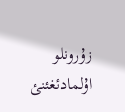زۇرونلو اۇلمادئغئنئ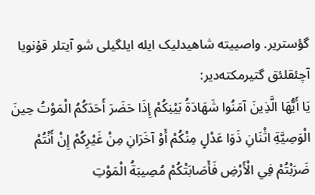گؤستریر. واصییتە شاهیدلیک ایلە ایلگیلی شو آیتلر قۇنویا آچئقلئق گتیرمکتەدیر:
يَا أَيُّهَا الَّذِينَ آمَنُوا شَهَادَةُ بَيْنِكُمْ إِذَا حَضَرَ أَحَدَكُمُ الْمَوْتُ حِينَ الْوَصِيَّةِ اثْنَانِ ذَوَا عَدْلٍ مِنْكُمْ أَوْ آخَرَانِ مِنْ غَيْرِكُمْ إِنْ أَنْتُمْ ضَرَبْتُمْ فِي الْأَرْضِ فَأَصَابَتْكُمْ مُصِيبَةُ الْمَوْتِ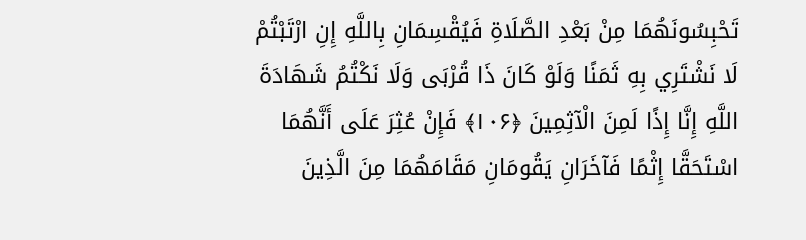تَحْبِسُونَهُمَا مِنْ بَعْدِ الصَّلَاةِ فَيُقْسِمَانِ بِاللَّهِ إِنِ ارْتَبْتُمْ لَا نَشْتَرِي بِهِ ثَمَنًا وَلَوْ كَانَ ذَا قُرْبَى وَلَا نَكْتُمُ شَهَادَةَ اللَّهِ إِنَّا إِذًا لَمِنَ الْآثِمِينَ ﴿۱۰۶﴾ فَإِنْ عُثِرَ عَلَى أَنَّهُمَا اسْتَحَقَّا إِثْمًا فَآخَرَانِ يَقُومَانِ مَقَامَهُمَا مِنَ الَّذِينَ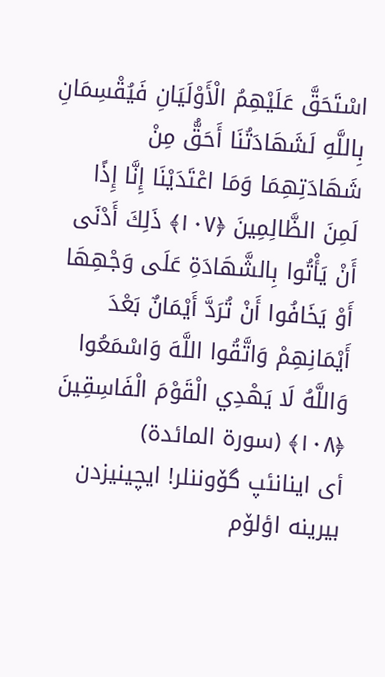اسْتَحَقَّ عَلَيْهِمُ الْأَوْلَيَانِ فَيُقْسِمَانِ بِاللَّهِ لَشَهَادَتُنَا أَحَقُّ مِنْ شَهَادَتِهِمَا وَمَا اعْتَدَيْنَا إِنَّا إِذًا لَمِنَ الظَّالِمِينَ ﴿۱۰۷﴾ ذَلِكَ أَدْنَى أَنْ يَأْتُوا بِالشَّهَادَةِ عَلَى وَجْهِهَا أَوْ يَخَافُوا أَنْ تُرَدَّ أَيْمَانٌ بَعْدَ أَيْمَانِهِمْ وَاتَّقُوا اللَّهَ وَاسْمَعُوا وَاللَّهُ لَا يَهْدِي الْقَوْمَ الْفَاسِقِينَ ﴿۱۰۸﴾ (سورة المائدة)
أی اینانئپ گۆوننلر! ایچینیزدن بیرینە اؤلۆم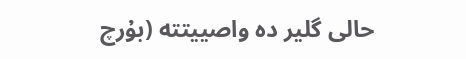حالی گلیر دە واصییتتە (بۇرچ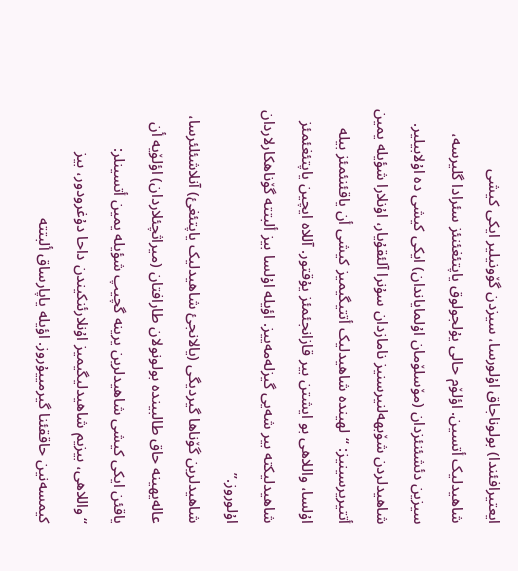ایعتیرافئندا) بولوناجاق اۇلورسا، سیزدن گۆونیلیر ایکی کیشی شاهیدلیک أتسین. اؤلۆم حالی یۇلجولوق یاپتئغئنئز سئرادا گلیرسە، سیزین دئشئنئزدان (مۆسلۆمان اۇلمایاندان) ایکی کیشی دە اۇلابیلیر. شاهیدلردن شۆبهەلنیرسنیز نامازدان سۇنرا آلئقۇیار، اۇنلارا شؤیلە یمین أتتیریرسینیز: “لهیندە شاهیدلیک أتتیگیمیز کیشی أن یاقئنئمئز بیلە اۇلسا، واللاهی بو ایشتن بیر قازانجئمئز یۇقتور. آللاە ایچین یاپتئغئمئز شاهیدلیکتە بیر شەیی گیزلەمەییز. اؤیلە اۇلسا بیز ألبتتە گۆناهکارلاردان اۇلوروز.”
شاهیدلرین گۆناها گیردیگی (یالانجئ شاهیدلیک یاپتئغئ) آنلاشئلئرسا، عالەیهینە حاق طالبیندە بولونولان طارافتان (میراثچئلاردان) اؤلۆیە أن یاقئن ایکی کیشی شاهیدلرین یرینە گچیپ شؤیلە یمین أتسینلر: “واللاهی، بیزیم شاهیدلیگیمیز اۇنلارئنکیندن داحا دۇغرودور، بیز کیمسەنین حاققئنا گیرمییۇروز. اؤیلە یاپارساق ألبتتە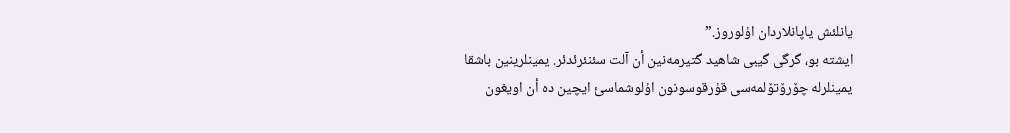یانلئش یاپانلاردان اۇلوروز.”
ایشتە بو، گرگی گیبی شاهید گتیرمەنین أن آلت سئنئرئدئر. یمینلرینین باشقا یمینلرلە چۆرۆتۆلمەسی قۇرقوسونون اۇلوشماسئ ایچین دە أن اویغون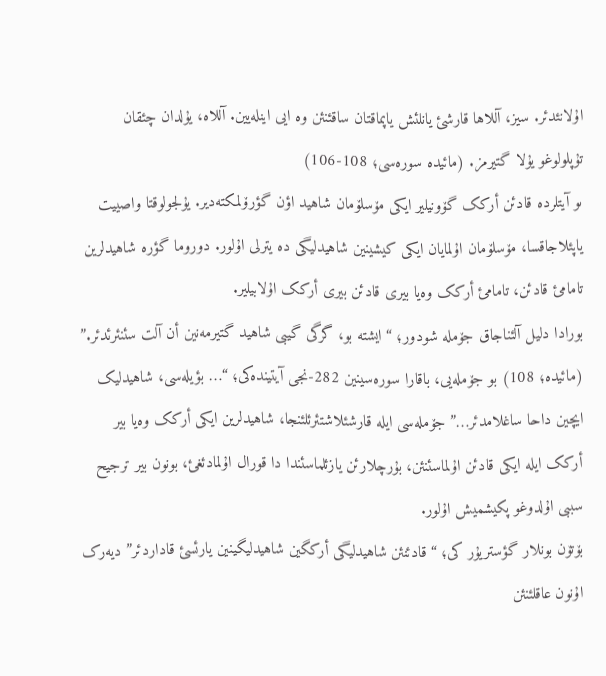اۇلانئدئر. سیز، آللاها قارشئ یانلئش یاپماقتان ساقئنئن وە ایی اینلەیین. آللاە، یۇلدان چئقان تۇپلولوغو یۇلا گتیرمز. (مائیدە سورەسی؛ 108-106)
ىو آیتلردە قادئن أرکک گۆونیلیر ایکی مۆسلۆمان شاهید اؤن گؤرۆلمکتەدیر. یۇلجولوقتا واصییت یاپئلاجاقسا، مۆسلۆمان اۇلمایان ایکی کیشینین شاهیدلیگی دە یترلی اۇلور. دوروما گؤرە شاهیدلرین تامامئ قادئن، تامامئ أرکک وەیا بیری قادئن بیری أرکک اۇلابیلیر.
بورادا دلیل آلئناجاق جۆملە شودور؛ “ایشتە بو، گرگی گیبی شاهید گتیرمەنین أن آلت سئنئرئدئر.” (مائیدە؛ 108) بو جۆملەیی، باقارا سورەسینین 282-نجی آیتیندەکی؛ “… بؤیلەسی، شاهیدلیک ایچین داحا ساغلامدئر…” جۆملەسی ایلە قارشئلاشتئرئلئنجا، شاهیدلرین ایکی أرکک وەیا بیر أرکک ایلە ایکی قادئن اۇلماسئنئن، بۇرچلارئن یازئلماسئندا دا قورال اۇلمادئغئ، بونون بیر ترجیح سببی اۇلدوغو پکیشمیش اۇلور.
بۆتۆن بونلار گؤستریۇر کی؛ “قادئنئن شاهیدلیگی أرکگین شاهیدلیگینین یارئسئ قاداردئر” دیەرک اۇنون عاقلئنئن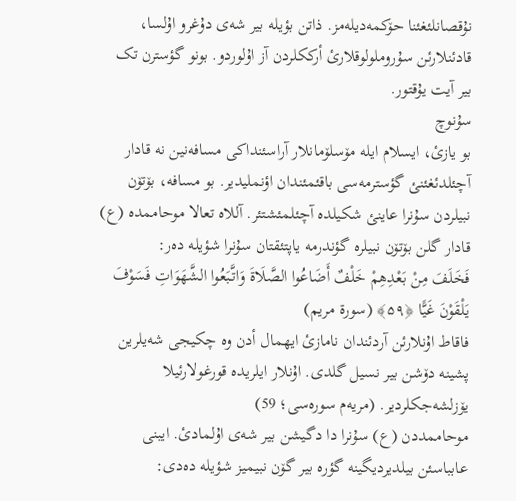نۇقصانلئغئنا حۆکمەدیلەمز. ذاتن بؤیلە بیر شەی دۇغرو اۇلسا، قادئنلارئن سۇروملولوقلارئ أرککلردن آز اۇلوردو. بونو گؤسترن تک بیر آیت یۇقتور.
سۇنوچ
بو یازئ، ایسلام ایلە مۆسلۆمانلار آراسئنداکی مسافەنین نە قادار آچئلدئغئنئ گؤسترمەسی باقئمئندان اؤنملیدیر. بو مسافە، بۆتۆن نبیلردن سۇنرا عاینئ شکیلدە آچئلمئشتئر. آللاە تعالا موحاممدە (ع) قادار گلن بۆتۆن نبیلرە گؤندرمە یاپتئقتان سۇنرا شؤیلە دەر:
فَخَلَفَ مِنْ بَعْدِهِمْ خَلْفٌ أَضَاعُوا الصَّلَاةَ وَاتَّبَعُوا الشَّهَوَاتِ فَسَوْفَ يَلْقَوْنَ غَيًّا ﴿۵۹﴾ (سورة مریم)
فاقاط اۇنلارئن آردئندان نامازئ ایهمال أدن وە چکیجی شەیلرین پشینە دۆشن بیر نسیل گلدی. اۇنلار ایلریدە قورغولارئیلا یۆزلشەجکلردیر. (مریەم سورەسی؛ 59)
موحاممددن (ع) سۇنرا دا دگیشن بیر شەی اۇلمادئ. ایبنی عابباسئن بیلدیردیگینە گؤرە بیر گۆن نبیمیز شؤیلە دەدی: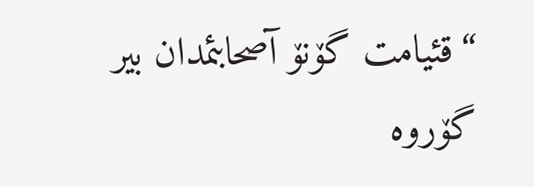“قئیامت گۆنۆ آصحابئمدان بیر گۆروە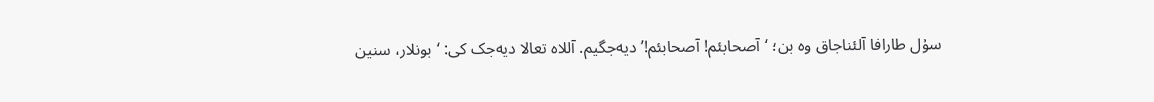سۇل طارافا آلئناجاق وە بن؛ ‘آصحابئم! آصحابئم!’ دیەجگیم. آللاە تعالا دیەجک کی: ‘بونلار، سنین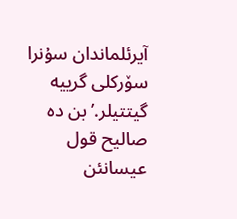آیرئلماندان سۇنرا سۆرکلی گرییە گیتتیلر.’ بن دە صالیح قول عیسانئن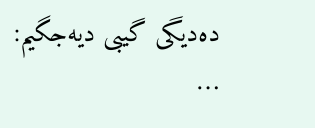دەدیگی گیبی دیەجگیم:
…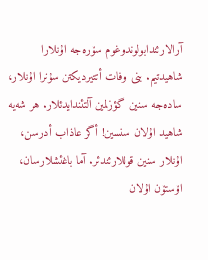آرالارئندابولوندوغوم سۆرەجە اۇنلارا شاهیدتیم. بنی وفات أتتیردیکتن سۇنرا اۇنلار، سادەجە سنین گؤزلمین آلتئندایدئلار. هر شەیە شاهید اۇلان سنسین! أگر عاذاب أدرسن، اۇنلار سنین قوللارئندئر. آما باغئشلارسان، اۆستۆن اۇلان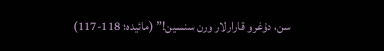سن، دۇغرو قارارلار ورن سنسین!” (مائیدە؛ 118-117)